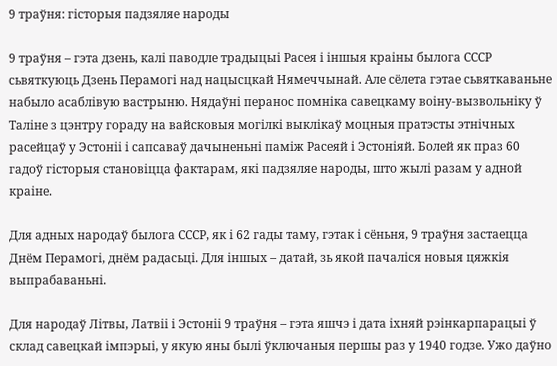9 траўня: гісторыя падзяляе народы

9 траўня – гэта дзень, калі паводле традыцыі Расея і іншыя краіны былога СССР сьвяткуюць Дзень Перамогі над нацысцкай Нямеччынай. Але сёлета гэтае сьвяткаваньне набыло асаблівую вастрыню. Нядаўні перанос помніка савецкаму воіну-вызвольніку ў Таліне з цэнтру гораду на вайсковыя могілкі выклікаў моцныя пратэсты этнічных расейцаў у Эстоніі і сапсаваў дачыненьні паміж Расеяй і Эстоніяй. Болей як праз 60 гадоў гісторыя становіцца фактарам, які падзяляе народы, што жылі разам у адной краіне.

Для адных народаў былога СССР, як і 62 гады таму, гэтак і сёньня, 9 траўня застаецца Днём Перамогі, днём радасьці. Для іншых – датай, зь якой пачаліся новыя цяжкія выпрабаваньні.

Для народаў Літвы, Латвіі і Эстоніі 9 траўня – гэта яшчэ і дата іхняй рэінкарпарацыі ў склад савецкай імпэрыі, у якую яны былі ўключаныя першы раз у 1940 годзе. Ужо даўно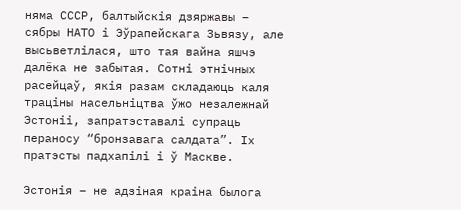няма СССР, балтыйскія дзяржавы – сябры НАТО і Эўрапейскага Зьвязу, але высьветлілася, што тая вайна яшчэ далёка не забытая. Сотні этнічных расейцаў, якія разам складаюць каля траціны насельніцтва ўжо незалежнай Эстоніі, запратэставалі супраць пераносу “бронзавага салдата”. Іх пратэсты падхапілі і ў Маскве.

Эстонія – не адзіная краіна былога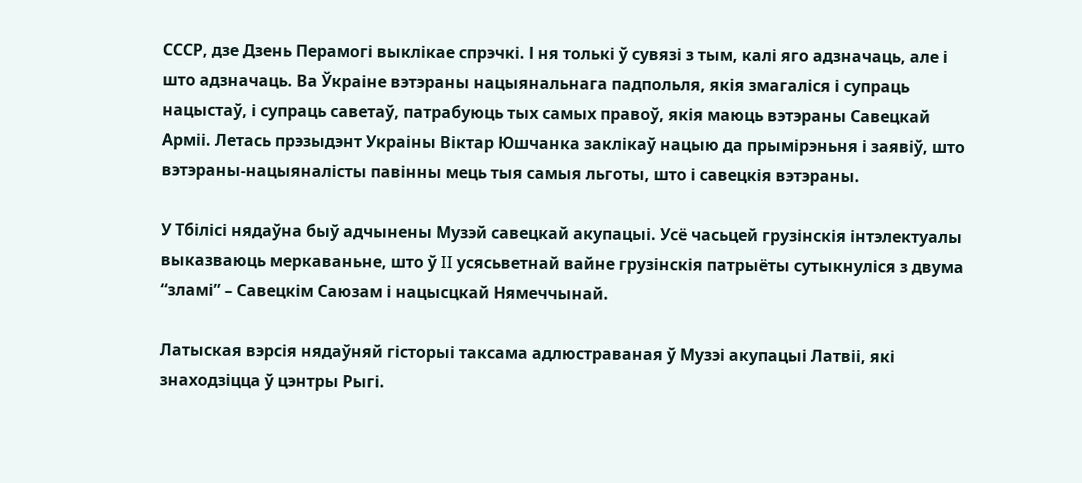СССР, дзе Дзень Перамогі выклікае спрэчкі. І ня толькі ў сувязі з тым, калі яго адзначаць, але і што адзначаць. Ва Ўкраіне вэтэраны нацыянальнага падпольля, якія змагаліся і супраць нацыстаў, і супраць саветаў, патрабуюць тых самых правоў, якія маюць вэтэраны Савецкай Арміі. Летась прэзыдэнт Украіны Віктар Юшчанка заклікаў нацыю да прымірэньня і заявіў, што вэтэраны-нацыяналісты павінны мець тыя самыя льготы, што і савецкія вэтэраны.

У Тбілісі нядаўна быў адчынены Музэй савецкай акупацыі. Усё часьцей грузінскія інтэлектуалы выказваюць меркаваньне, што ў II усясьветнай вайне грузінскія патрыёты сутыкнуліся з двума “зламі” – Савецкім Саюзам і нацысцкай Нямеччынай.

Латыская вэрсія нядаўняй гісторыі таксама адлюстраваная ў Музэі акупацыі Латвіі, які знаходзіцца ў цэнтры Рыгі.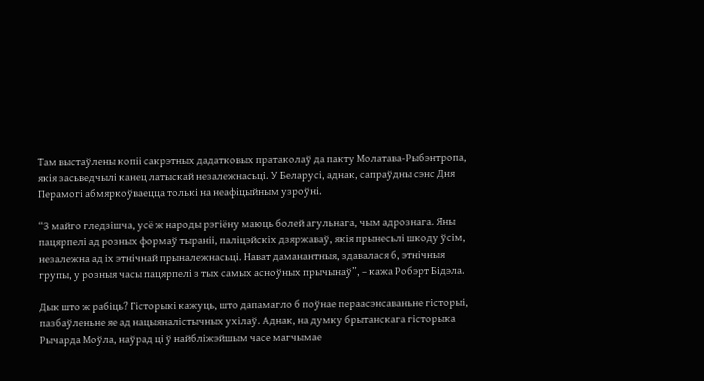Там выстаўлены копіі сакрэтных дадатковых пратаколаў да пакту Молатава-Рыбэнтропа, якія засьведчылі канец латыскай незалежнасьці. У Беларусі, аднак, сапраўдны сэнс Дня Перамогі абмяркоўваецца толькі на неафіцыйным узроўні.

“З майго гледзішча, усё ж народы рэгіёну маюць болей агульнага, чым адрознага. Яны пацярпелі ад розных формаў тыраніі, паліцэйскіх дзяржаваў, якія прынесьлі шкоду ўсім, незалежна ад іх этнічнай прыналежнасьці. Нават даманантныя, здавалася б, этнічныя групы, у розныя часы пацярпелі з тых самых асноўных прычынаў”, – кажа Робэрт Бідэла.

Дык што ж рабіць? Гісторыкі кажуць, што дапамагло б поўнае пераасэнсаваньне гісторыі, пазбаўленьне яе ад нацыяналістычных ухілаў. Аднак, на думку брытанскага гісторыка Рычарда Моўла, наўрад ці ў найбліжэйшым часе магчымае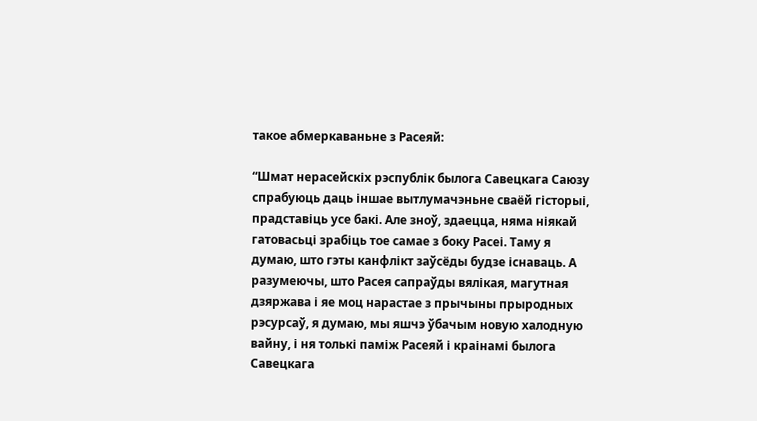такое абмеркаваньне з Расеяй:

“Шмат нерасейскіх рэспублік былога Савецкага Саюзу спрабуюць даць іншае вытлумачэньне сваёй гісторыі, прадставіць усе бакі. Але зноў, здаецца, няма ніякай гатовасьці зрабіць тое самае з боку Расеі. Таму я думаю, што гэты канфлікт заўсёды будзе існаваць. А разумеючы, што Расея сапраўды вялікая, магутная дзяржава і яе моц нарастае з прычыны прыродных рэсурсаў, я думаю, мы яшчэ ўбачым новую халодную вайну, і ня толькі паміж Расеяй і краінамі былога Савецкага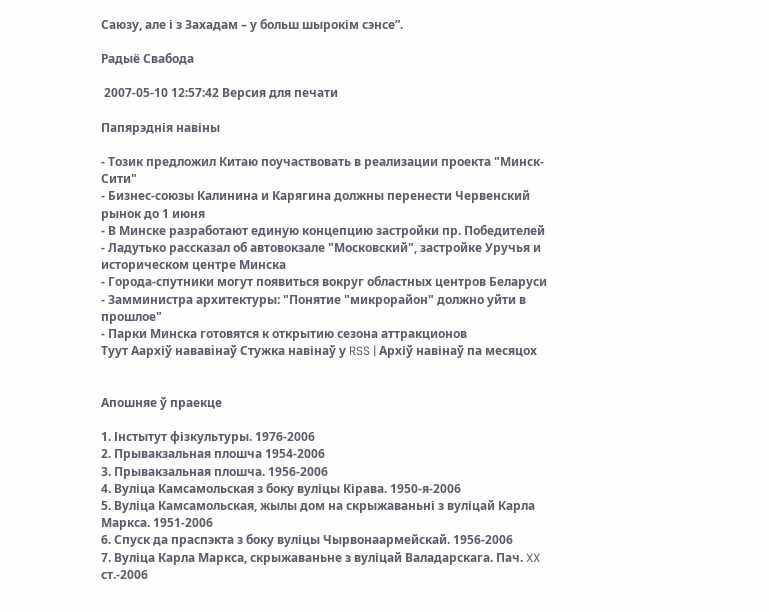Саюзу, але і з Захадам – у больш шырокім сэнсе”.

Радыё Свабода

 2007-05-10 12:57:42 Версия для печати

Папярэднія навіны

- Тозик предложил Китаю поучаствовать в реализации проекта "Минск-Сити"
- Бизнес-союзы Калинина и Карягина должны перенести Червенский рынок до 1 июня
- В Минске разработают единую концепцию застройки пр. Победителей
- Ладутько рассказал об автовокзале "Московский", застройке Уручья и историческом центре Минска
- Города-спутники могут появиться вокруг областных центров Беларуси
- Замминистра архитектуры: "Понятие "микрорайон" должно уйти в прошлое"
- Парки Минска готовятся к открытию сезона аттракционов
Туут Аархіў нававiнаў Стужка навінаў у RSS | Архіў навінаў па месяцох


Апошняе ў праекце

1. Інстытут фізкультуры. 1976-2006
2. Прывакзальная плошча 1954-2006
3. Прывакзальная плошча. 1956-2006
4. Вуліца Камсамольская з боку вуліцы Кірава. 1950-я-2006
5. Вуліца Камсамольская, жылы дом на скрыжаваньні з вуліцай Карла Маркса. 1951-2006
6. Спуск да праспэкта з боку вуліцы Чырвонаармейскай. 1956-2006
7. Вуліца Карла Маркса, скрыжаваньне з вуліцай Валадарскага. Пач. XX ст.-2006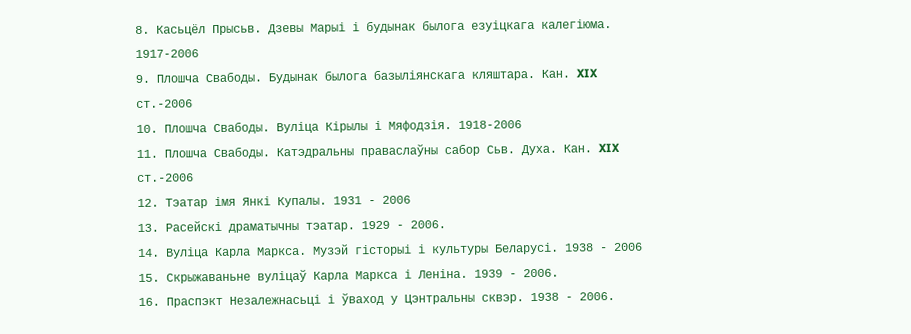8. Касьцёл Прысьв. Дзевы Марыі і будынак былога езуіцкага калегіюма. 1917-2006
9. Плошча Свабоды. Будынак былога базыліянскага кляштара. Кан. XIX ст.-2006
10. Плошча Свабоды. Вуліца Кірылы і Мяфодзія. 1918-2006
11. Плошча Свабоды. Катэдральны праваслаўны сабор Сьв. Духа. Кан. XIX ст.-2006
12. Тэатар імя Янкі Купалы. 1931 - 2006
13. Расейскі драматычны тэатар. 1929 - 2006.
14. Вуліца Карла Маркса. Музэй гісторыі і культуры Беларусі. 1938 - 2006
15. Скрыжаваньне вуліцаў Карла Маркса і Леніна. 1939 - 2006.
16. Праспэкт Незалежнасьці і ўваход у Цэнтральны сквэр. 1938 - 2006.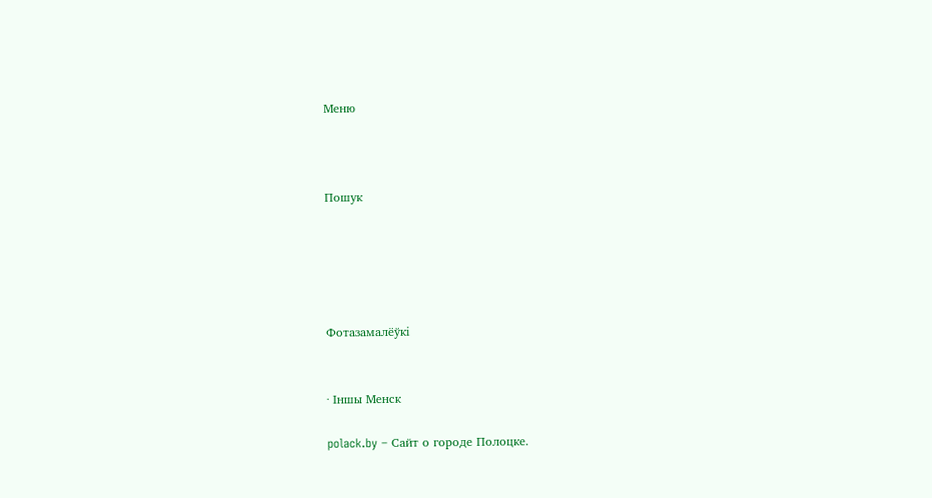Меню



Пошук





Фотазамалёўкі


· Іншы Менск

polack.by – Сайт о городе Полоцке.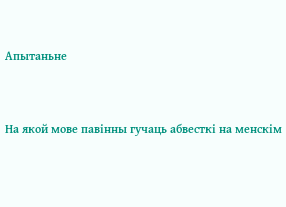Апытаньне


На якой мове павінны гучаць абвесткі на менскім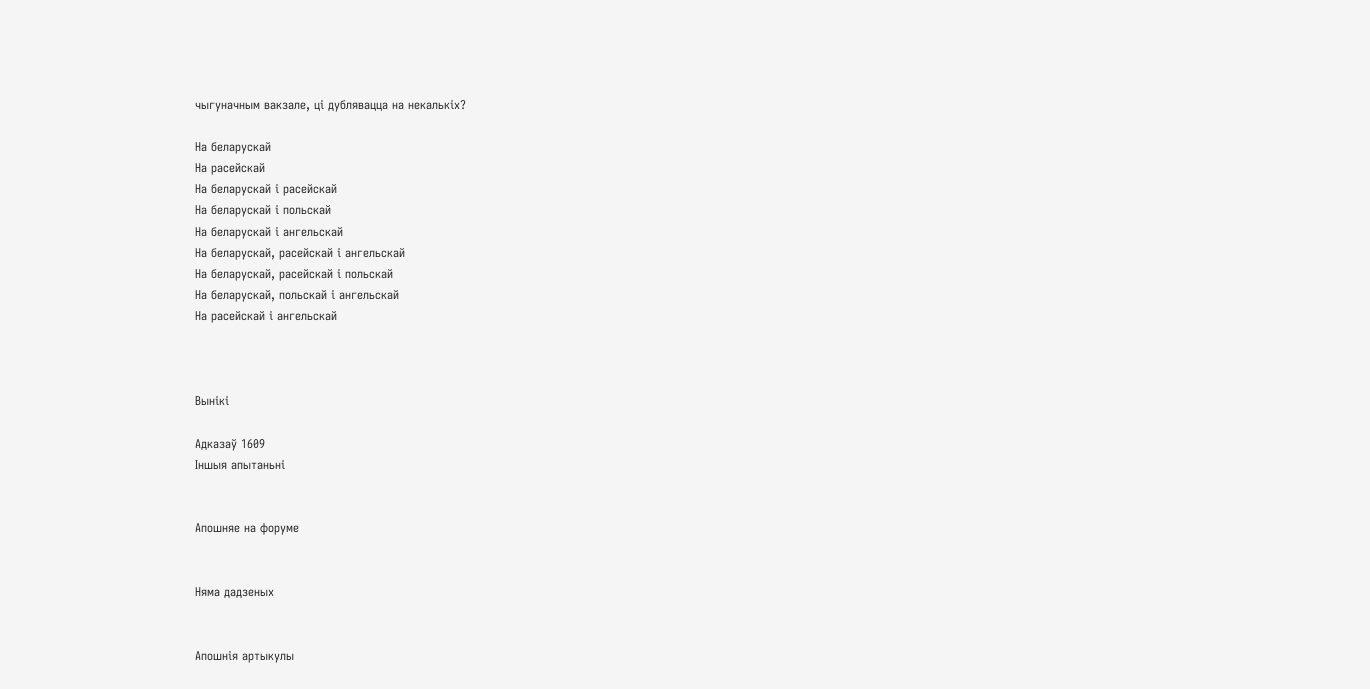чыгуначным вакзале, ці дублявацца на некалькіх?

На беларускай
На расейскай
На беларускай і расейскай
На беларускай і польскай
На беларускай і ангельскай
На беларускай, расейскай і ангельскай
На беларускай, расейскай і польскай
На беларускай, польскай і ангельскай
На расейскай і ангельскай



Вынікі

Адказаў 1609
Іншыя апытаньні


Апошняе на форуме


Няма дадзеных


Апошнія артыкулы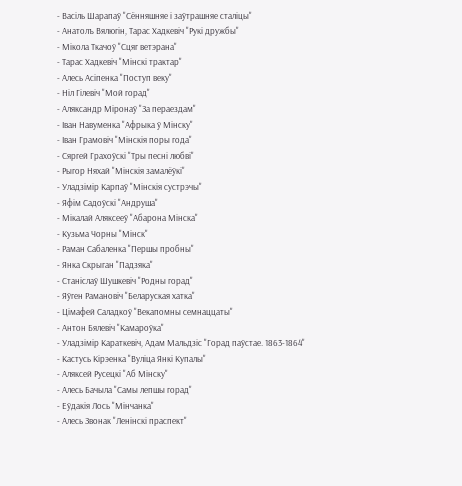- Васіль Шарапаў "Сённяшняе і заўтрашняе сталіцы"
- Анатолъ Вялюгін, Тарас Хадкевіч "Рукі дружбы"
- Мікола Ткачоў "Сцяг ветэрана"
- Тарас Хадкевіч "Мінскі трактар"
- Алесь Асіпенка "Поступ веку"
- Ніл Гілевіч "Мой горад"
- Аляксандр Міронаў "За пераездам"
- Іван Навуменка "Афрыка ў Мінску"
- Іван Грамовіч "Мінскія поры года"
- Сяргей Грахоўскі "Тры песні любві"
- Рыгор Няхай "Мінскія замалёўкі"
- Уладзімір Карпаў "Мінскія сустрэчы"
- Яфім Садоўскі "Андруша"
- Мікалай Аляксееў "Абарона Мінска"
- Кузьма Чорны "Мінск"
- Раман Сабаленка "Першы пробны"
- Янка Скрыган "Падзяка"
- Станіслаў Шушкевіч "Родны горад"
- Яўген Рамановіч "Беларуская хатка"
- Цімафей Саладкоў "Векапомны семнаццаты"
- Антон Бялевіч "Камароўка"
- Уладзімір Караткевіч, Адам Мальдзіс "Горад паўстае. 1863-1864"
- Кастусь Кірэенка "Вуліца Янкі Купалы"
- Аляксей Русецкі "Аб Мінску"
- Алесь Бачыла "Самы лепшы горад"
- Еўдакія Лось "Мінчанка"
- Алесь Звонак "Ленінскі праспект"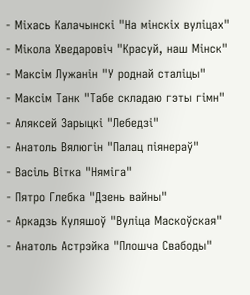- Міхась Калачынскі "На мінскіх вуліцах"
- Мікола Хведаровіч "Красуй, наш Мінск"
- Максім Лужанін "У роднай сталіцы"
- Максім Танк "Табе складаю гэты гімн"
- Аляксей Зарыцкі "Лебедзі"
- Анатоль Вялюгін "Палац піянераў"
- Васіль Вітка "Няміга"
- Пятро Глебка "Дзень вайны"
- Аркадзь Куляшоў "Вуліца Маскоўская"
- Анатоль Астрэйка "Плошча Свабоды"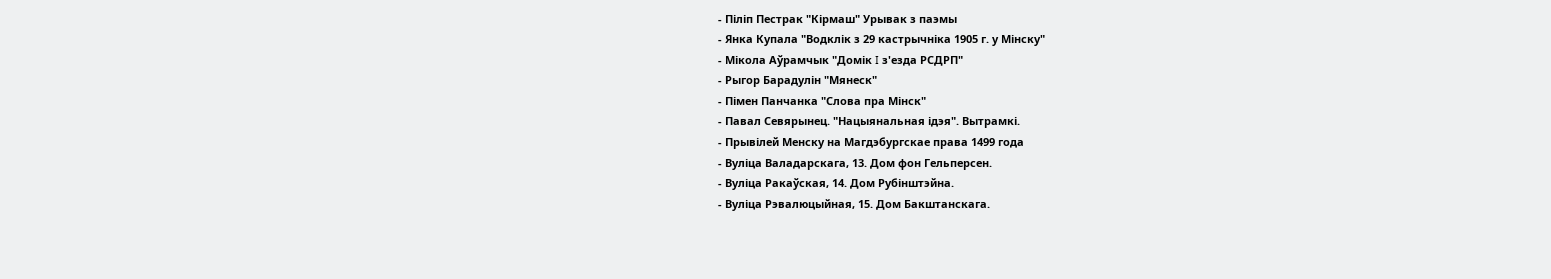- Піліп Пестрак "Кірмаш" Урывак з паэмы
- Янка Купала "Водклік з 29 кастрычніка 1905 г. у Мінску"
- Мікола Аўрамчык "Домік I з'езда РСДРП"
- Рыгор Барадулін "Мянеск"
- Пімен Панчанка "Слова пра Мінск"
- Павал Севярынец. "Нацыянальная ідэя". Вытрамкі.
- Прывілей Менску на Магдэбургскае права 1499 года
- Вуліца Валадарскага, 13. Дом фон Гельперсен.
- Вуліца Ракаўская, 14. Дом Рубінштэйна.
- Вуліца Рэвалюцыйная, 15. Дом Бакштанскага.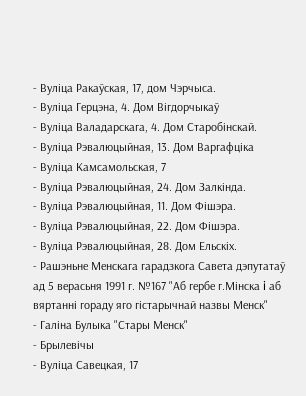- Вуліца Ракаўская, 17, дом Чэрчыса.
- Вуліца Герцэна, 4. Дом Вігдорчыкаў
- Вуліца Валадарскага, 4. Дом Старобінскай.
- Вуліца Рэвалюцыйная, 13. Дом Варгафціка
- Вуліца Камсамольская, 7
- Вуліца Рэвалюцыйная, 24. Дом Залкінда.
- Вуліца Рэвалюцыйная, 11. Дом Фішэра.
- Вуліца Рэвалюцыйная, 22. Дом Фішэра.
- Вуліца Рэвалюцыйная, 28. Дом Ельскіх.
- Рашэньне Менскага гарадзкога Савета дэпутатаў ад 5 верасьня 1991 г. №167 "Аб гербе г.Мiнска i аб вяртаннi гораду яго гiстарычнай назвы Менск"
- Галіна Булыка "Стары Менск"
- Брылевічы
- Вуліца Савецкая, 17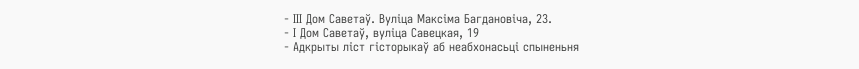- III Дом Саветаў. Вуліца Максіма Багдановіча, 23.
- I Дом Саветаў, вуліца Савецкая, 19
- Адкрыты ліст гісторыкаў аб неабхонасьці спыненьня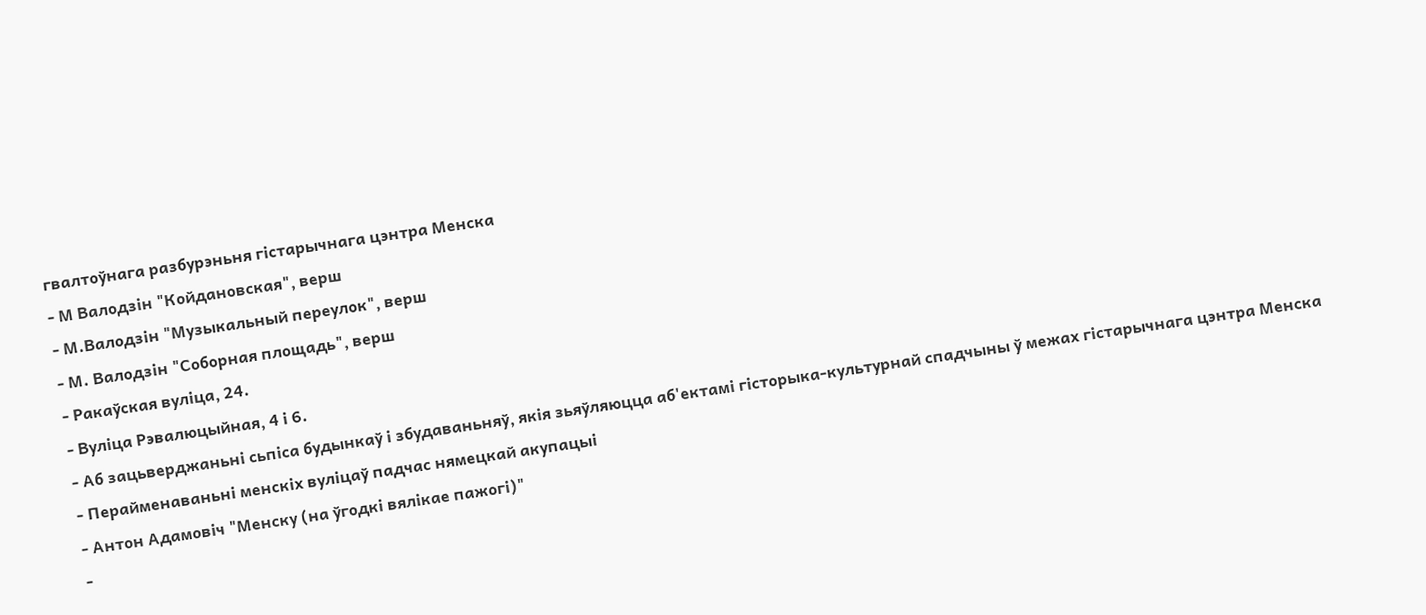гвалтоўнага разбурэньня гістарычнага цэнтра Менска
- М Валодзін "Койдановская", верш
- М.Валодзін "Музыкальный переулок", верш
- М. Валодзін "Соборная площадь", верш
- Ракаўская вуліца, 24.
- Вуліца Рэвалюцыйная, 4 і 6.
- Аб зацьверджаньні сьпіса будынкаў і збудаваньняў, якія зьяўляюцца аб'ектамі гісторыка-культурнай спадчыны ў межах гістарычнага цэнтра Менска
- Перайменаваньні менскіх вуліцаў падчас нямецкай акупацыі
- Антон Адамовіч "Менску (на ўгодкі вялікае пажогі)"
-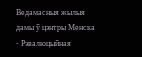Ведамасныя жылыя дамы ў цэнтры Менска
- Рэвалюцыйная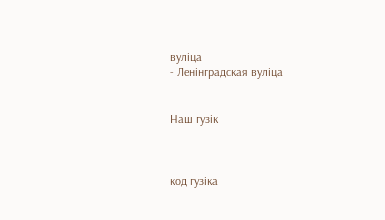вуліца
- Ленінградская вуліца


Наш гузік



код гузіка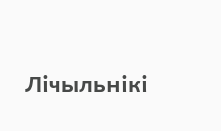Лічыльнікі